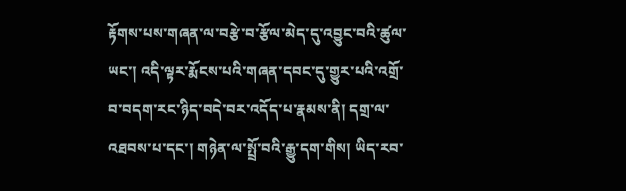རྟོགས་པས་གཞན་ལ་བརྩེ་བ་རྩོལ་མེད་དུ་འབྱུང་བའི་ཚུལ་ཡང་། འདི་ལྟར་རྨོངས་པའི་གཞན་དབང་དུ་གྱུར་པའི་འགྲོ་བ་བདག་རང་ཉིད་བདེ་བར་འདོད་པ་རྣམས་ནི། དགྲ་ལ་འཐབས་པ་དང་། གཉེན་ལ་སྤྲོ་བའི་རྒྱུ་དག་གིས། ཡིད་རབ་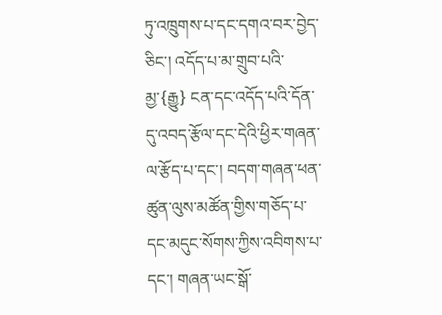ཏུ་འཁྲུགས་པ་དང་དགའ་བར་བྱེད་ཅིང་། འདོད་པ་མ་གྲུབ་པའི་མྱ་{རྒྱུ} ངན་དང་འདོད་པའི་དོན་དུ་འབད་རྩོལ་དང་དེའི་ཕྱིར་གཞན་ལ་རྩོད་པ་དང་། བདག་གཞན་ཕན་ཚུན་ལུས་མཚོན་གྱིས་གཅོད་པ་དང་མདུང་སོགས་ཀྱིས་འབིགས་པ་དང་། གཞན་ཡང་སྒོ་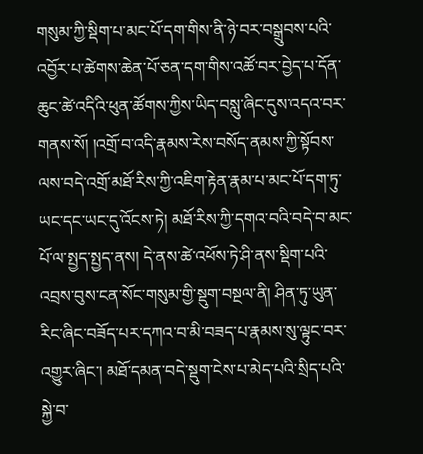གསུམ་ཀྱི་སྡིག་པ་མང་པོ་དག་གིས་ནི་ཉེ་བར་བསྒྲུབས་པའི་འབྱོར་པ་ཚེགས་ཆེན་པོ་ཅན་དག་གིས་འཚོ་བར་བྱེད་པ་དོན་ཆུང་ཚེ་འདིའི་ཕུན་ཚོགས་ཀྱིས་ཡིད་བསླུ་ཞིང་དུས་འདའ་བར་གནས་སོ། །འགྲོ་བ་འདི་རྣམས་རེས་བསོད་ནམས་ཀྱི་སྟོབས་ལས་བདེ་འགྲོ་མཐོ་རིས་ཀྱི་འཇིག་རྟེན་རྣམ་པ་མང་པོ་དག་ཏུ་ཡང་དང་ཡང་དུ་འོངས་ཏེ། མཐོ་རིས་ཀྱི་དགའ་བའི་བདེ་བ་མང་པོ་ལ་སྤྱད་སྤྱད་ནས། དེ་ནས་ཚེ་འཕོས་ཏེ་ཤི་ནས་སྡིག་པའི་འབྲས་བུས་ངན་སོང་གསུམ་གྱི་སྡུག་བསྔལ་ནི། ཤིན་ཏུ་ཡུན་རིང་ཞིང་བཟོད་པར་དཀའ་བ་མི་བཟད་པ་རྣམས་སུ་ལྟུང་བར་འགྱུར་ཞིང་། མཐོ་དམན་བདེ་སྡུག་ངེས་པ་མེད་པའི་སྲིད་པའི་སྐྱེ་བ་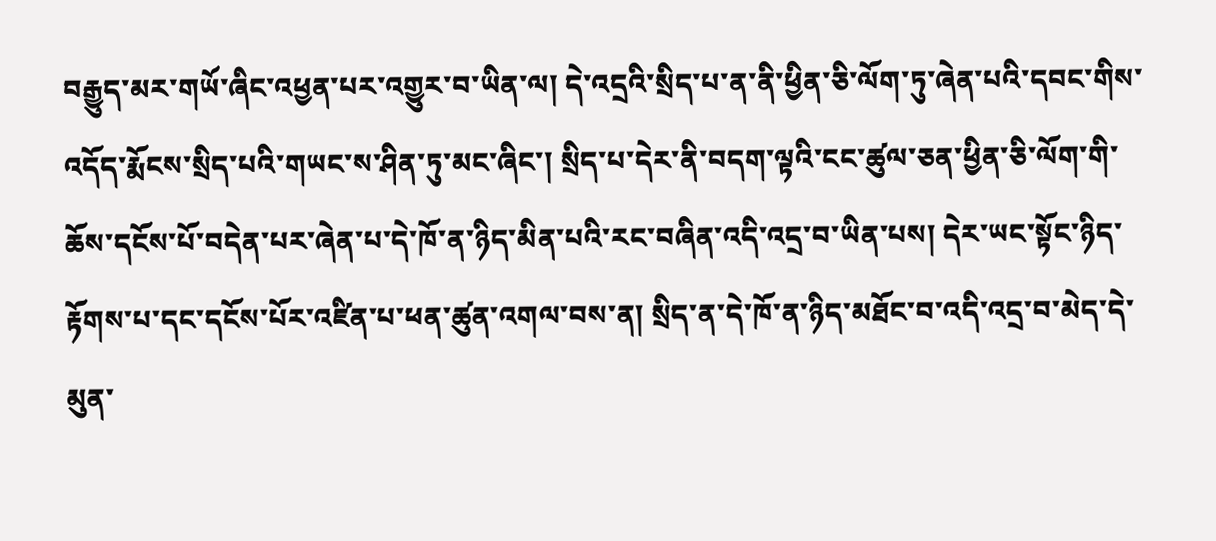བརྒྱུད་མར་གཡོ་ཞིང་འཕྱན་པར་འགྱུར་བ་ཡིན་ལ། དེ་འདྲའི་སྲིད་པ་ན་ནི་ཕྱིན་ཅི་ལོག་ཏུ་ཞེན་པའི་དབང་གིས་འདོད་རྨོངས་སྲིད་པའི་གཡང་ས་ཤིན་ཏུ་མང་ཞིང་། སྲིད་པ་དེར་ནི་བདག་ལྟའི་ངང་ཚུལ་ཅན་ཕྱིན་ཅི་ལོག་གི་ཆོས་དངོས་པོ་བདེན་པར་ཞེན་པ་དེ་ཁོ་ན་ཉིད་མིན་པའི་རང་བཞིན་འདི་འདྲ་བ་ཡིན་པས། དེར་ཡང་སྟོང་ཉིད་རྟོགས་པ་དང་དངོས་པོར་འཛིན་པ་ཕན་ཚུན་འགལ་བས་ན། སྲིད་ན་དེ་ཁོ་ན་ཉིད་མཐོང་བ་འདི་འདྲ་བ་མེད་དེ་མུན་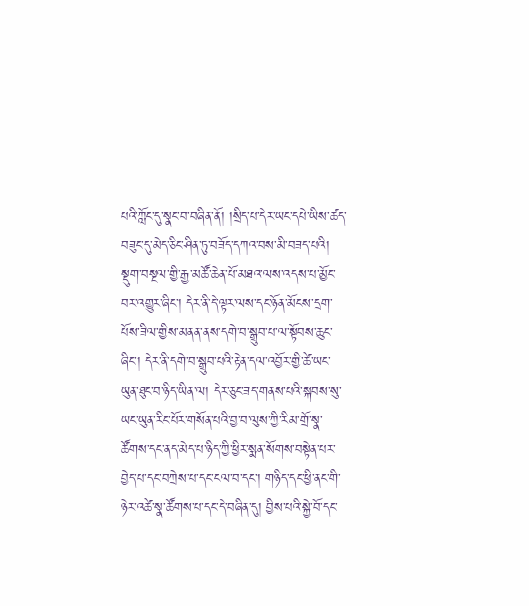པའི་ཀློང་དུ་སྣང་བ་བཞིན་ནོ། །སྲིད་པ་དེར་ཡང་དཔེ་ཡིས་ཚད་བཟུང་དུ་མེད་ཅིང་ཤིན་ཏུ་བཟོད་དཀའ་བས་མི་བཟད་པའི། སྡུག་བསྔལ་གྱི་རྒྱ་མཚོ་ཆེན་པོ་མཐའ་ལས་འདས་པ་མྱོང་བར་འགྱུར་ཞིང་། དེར་ནི་དེ་ལྟར་ལས་དང་ཉོན་མོངས་དྲག་པོས་ཟིལ་གྱིས་མནན་ནས་དགེ་བ་སྒྲུབ་པ་ལ་སྟོབས་ཆུང་ཞིང་། དེར་ནི་དགེ་བ་སྒྲུབ་པའི་རྟེན་དལ་འབྱོར་གྱི་ཚེ་ཡང་ཡུན་ཐུང་བ་ཉིད་ཡིན་ལ། དེར་ཅུང་ཟད་གནས་པའི་སྐབས་སུ་ཡང་ཡུན་རིང་པོར་གསོན་པའི་བྱ་བ་ལུས་ཀྱི་རིམ་གྲོ་སྣ་ཚོགས་དང་ནད་མེད་པ་ཉིད་ཀྱི་ཕྱིར་སྨན་སོགས་བསྟེན་པར་བྱེད་པ་དང་བཀྲེས་པ་དང་ངལ་བ་དང་། གཉིད་དང་ཕྱི་ནང་གི་ཉེར་འཚེ་སྣ་ཚོགས་པ་དང་དེ་བཞིན་དུ། བྱིས་པའི་སྐྱེ་བོ་དང་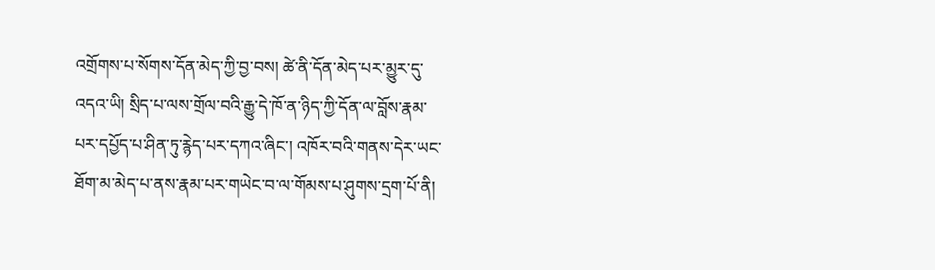འགྲོགས་པ་སོགས་དོན་མེད་ཀྱི་བྱ་བས། ཚེ་ནི་དོན་མེད་པར་མྱུར་དུ་འདའ་ཡི། སྲིད་པ་ལས་གྲོལ་བའི་རྒྱུ་དེ་ཁོ་ན་ཉིད་ཀྱི་དོན་ལ་བློས་རྣམ་པར་དཔྱོད་པ་ཤིན་ཏུ་རྙེད་པར་དཀའ་ཞིང་། འཁོར་བའི་གནས་དེར་ཡང་ཐོག་མ་མེད་པ་ནས་རྣམ་པར་གཡེང་བ་ལ་གོམས་པ་ཤུགས་དྲག་པོ་ནི།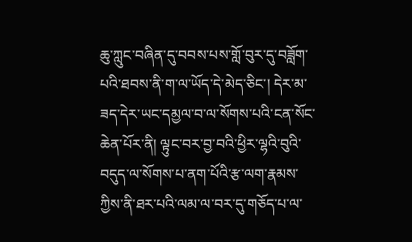ཆུ་ཀླུང་བཞིན་དུ་བབས་པས་གློ་བུར་དུ་བཟློག་པའི་ཐབས་ནི་ག་ལ་ཡོད་དེ་མེད་ཅིང་། དེར་མ་ཟད་དེར་ཡང་དམྱལ་བ་ལ་སོགས་པའི་ངན་སོང་ཆེན་པོར་ནི། ལྟུང་བར་བྱ་བའི་ཕྱིར་ལྷའི་བུའི་བདུད་ལ་སོགས་པ་ནག་པོའི་རྩ་ལག་རྣམས་ཀྱིས་ནི་ཐར་པའི་ལམ་ལ་བར་དུ་གཅོད་པ་ལ་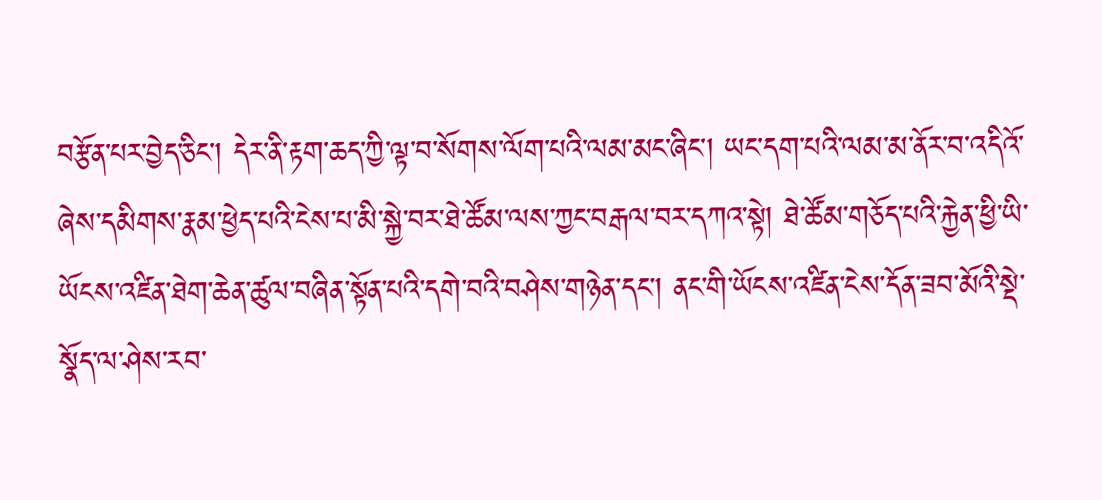བརྩོན་པར་བྱེད་ཅིང་། དེར་ནི་རྟག་ཆད་ཀྱི་ལྟ་བ་སོགས་ལོག་པའི་ལམ་མང་ཞིང་། ཡང་དག་པའི་ལམ་མ་ནོར་བ་འདིའོ་ཞེས་དམིགས་རྣམ་ཕྱེད་པའི་ངེས་པ་མི་སྐྱེ་བར་ཐེ་ཚོམ་ལས་ཀྱང་བརྒལ་བར་དཀའ་སྟེ། ཐེ་ཚོམ་གཅོད་པའི་རྐྱེན་ཕྱི་ཡི་ཡོངས་འཛིན་ཐེག་ཆེན་ཚུལ་བཞིན་སྟོན་པའི་དགེ་བའི་བཤེས་གཉེན་དང་། ནང་གི་ཡོངས་འཛིན་ངེས་དོན་ཟབ་མོའི་སྡེ་སྣོད་ལ་ཤེས་རབ་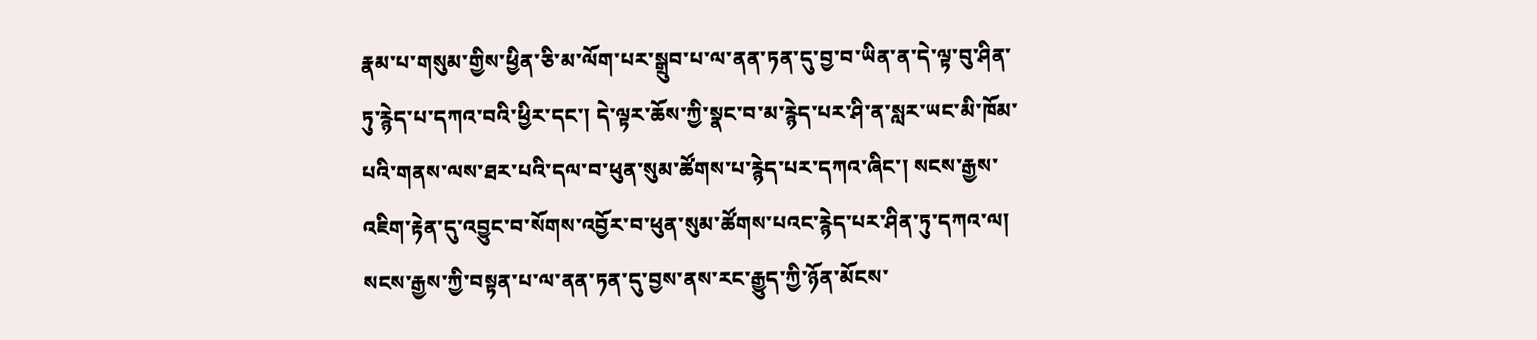རྣམ་པ་གསུམ་གྱིས་ཕྱིན་ཅི་མ་ལོག་པར་སྒྲུབ་པ་ལ་ནན་ཏན་དུ་བྱ་བ་ཡིན་ན་དེ་ལྟ་བུ་ཤིན་ཏུ་རྙེད་པ་དཀའ་བའི་ཕྱིར་དང་། དེ་ལྟར་ཆོས་ཀྱི་སྣང་བ་མ་རྙེད་པར་ཤི་ན་སླར་ཡང་མི་ཁོམ་པའི་གནས་ལས་ཐར་པའི་དལ་བ་ཕུན་སུམ་ཚོགས་པ་རྙེད་པར་དཀའ་ཞིང་། སངས་རྒྱས་འཇིག་རྟེན་དུ་འབྱུང་བ་སོགས་འབྱོར་བ་ཕུན་སུམ་ཚོགས་པའང་རྙེད་པར་ཤིན་ཏུ་དཀའ་ལ། སངས་རྒྱས་ཀྱི་བསྟན་པ་ལ་ནན་ཏན་དུ་བྱས་ནས་རང་རྒྱུད་ཀྱི་ཉོན་མོངས་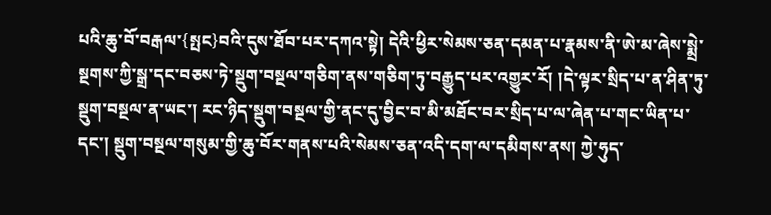པའི་ཆུ་བོ་བརྒལ་{སྤང}བའི་དུས་ཐོབ་པར་དཀའ་སྟེ། དེའི་ཕྱིར་སེམས་ཅན་དམན་པ་རྣམས་ནི་ཨེ་མ་ཞེས་སྨྲེ་སྔགས་ཀྱི་སྒྲ་དང་བཅས་ཏེ་སྡུག་བསྔལ་གཅིག་ནས་གཅིག་ཏུ་བརྒྱུད་པར་འགྱུར་རོ། །དེ་ལྟར་སྲིད་པ་ན་ཤིན་ཏུ་སྡུག་བསྔལ་ན་ཡང་། རང་ཉིད་སྡུག་བསྔལ་གྱི་ནང་དུ་བྱིང་བ་མི་མཐོང་བར་སྲིད་པ་ལ་ཞེན་པ་གང་ཡིན་པ་དང་། སྡུག་བསྔལ་གསུམ་གྱི་ཆུ་བོར་གནས་པའི་སེམས་ཅན་འདི་དག་ལ་དམིགས་ནས། ཀྱེ་ཧུད་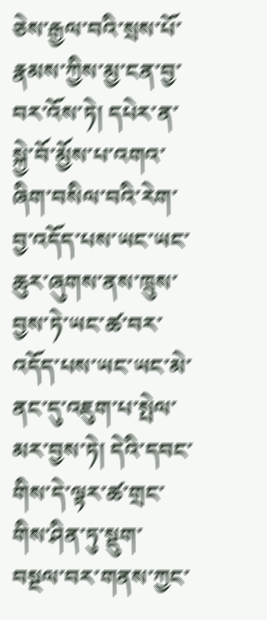ཅེས་རྒྱལ་བའི་སྲས་པོ་རྣམས་ཀྱིས་མྱ་ངན་བྱ་བར་འོས་ཏེ། དཔེར་ན་སྐྱེ་བོ་མྱོས་པ་འགའ་ཞིག་བསིལ་བའི་རེག་བྱ་འདོད་པས་ཡང་ཡང་ཆུར་ཞུགས་ནས་ཁྲུས་བྱས་ཏེ་ཡང་ཚ་བར་འདོད་པས་ཡང་ཡང་མེ་ནང་དུ་འཇུག་པ་སྤེལ་མར་བྱས་ཏེ། དེའི་དབང་གིས་དེ་ལྟར་ཚ་གྲང་གིས་ཤིན་ཏུ་སྡུག་བསྔལ་བར་གནས་ཀྱང་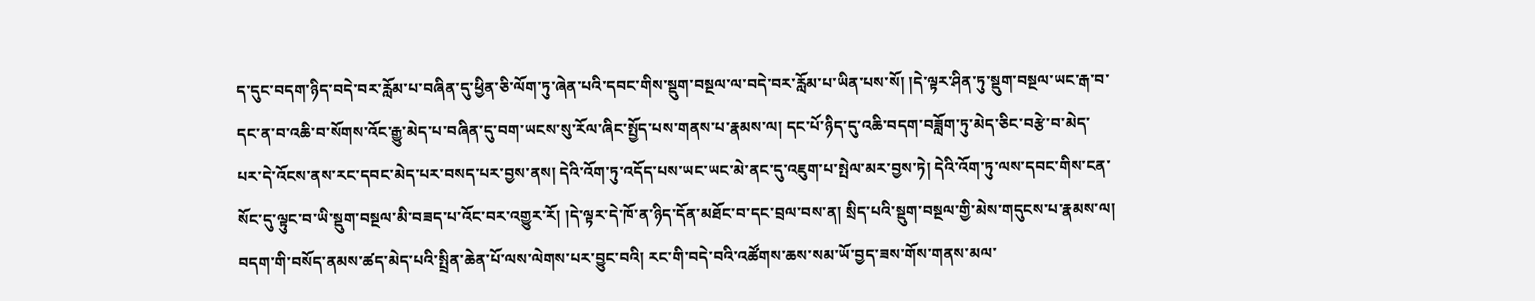ད་དུང་བདག་ཉིད་བདེ་བར་རློམ་པ་བཞིན་དུ་ཕྱིན་ཅི་ལོག་ཏུ་ཞེན་པའི་དབང་གིས་སྡུག་བསྔལ་ལ་བདེ་བར་རློམ་པ་ཡིན་པས་སོ། །དེ་ལྟར་ཤིན་ཏུ་སྡུག་བསྔལ་ཡང་རྒ་བ་དང་ན་བ་འཆི་བ་སོགས་འོང་རྒྱུ་མེད་པ་བཞིན་དུ་བག་ཡངས་སུ་རོལ་ཞིང་སྤྱོད་པས་གནས་པ་རྣམས་ལ། དང་པོ་ཉིད་དུ་འཆི་བདག་བཟློག་ཏུ་མེད་ཅིང་བརྩེ་བ་མེད་པར་དེ་འོངས་ནས་རང་དབང་མེད་པར་བསད་པར་བྱས་ནས། དེའི་འོག་ཏུ་འདོད་པས་ཡང་ཡང་མེ་ནང་དུ་འཇུག་པ་སྤེལ་མར་བྱས་ཏེ། དེའི་འོག་ཏུ་ལས་དབང་གིས་ངན་སོང་དུ་ལྟུང་བ་ཡི་སྡུག་བསྔལ་མི་བཟད་པ་འོང་བར་འགྱུར་རོ། །དེ་ལྟར་དེ་ཁོ་ན་ཉིད་དོན་མཐོང་བ་དང་བྲལ་བས་ན། སྲིད་པའི་སྡུག་བསྔལ་གྱི་མེས་གདུངས་པ་རྣམས་ལ། བདག་གི་བསོད་ནམས་ཚད་མེད་པའི་སྤྲིན་ཆེན་པོ་ལས་ལེགས་པར་བྱུང་བའི། རང་གི་བདེ་བའི་འཚོགས་ཆས་སམ་ཡོ་བྱད་ཟས་གོས་གནས་མལ་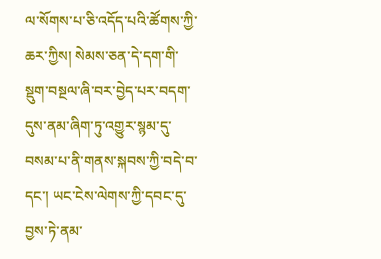ལ་སོགས་པ་ཅི་འདོད་པའི་ཚོགས་ཀྱི་ཆར་ཀྱིས། སེམས་ཅན་དེ་དག་གི་སྡུག་བསྔལ་ཞི་བར་བྱེད་པར་བདག་དུས་ནམ་ཞིག་ཏུ་འགྱུར་སྙམ་དུ་བསམ་པ་ནི་གནས་སྐབས་ཀྱི་བདེ་བ་དང་། ཡང་ངེས་ལེགས་ཀྱི་དབང་དུ་བྱས་ཏེ་ནམ་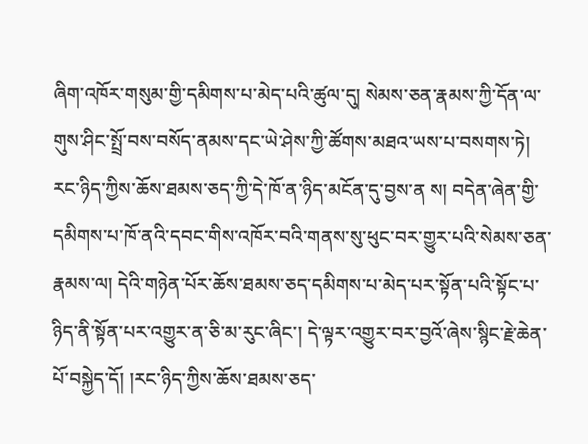ཞིག་འཁོར་གསུམ་གྱི་དམིགས་པ་མེད་པའི་ཚུལ་དུ། སེམས་ཅན་རྣམས་ཀྱི་དོན་ལ་གུས་ཤིང་སྤྲོ་བས་བསོད་ནམས་དང་ཡེ་ཤེས་ཀྱི་ཚོགས་མཐའ་ཡས་པ་བསགས་ཏེ། རང་ཉིད་ཀྱིས་ཆོས་ཐམས་ཅད་ཀྱི་དེ་ཁོ་ན་ཉིད་མངོན་དུ་བྱས་ན ས། བདེན་ཞེན་གྱི་དམིགས་པ་ཁོ་ནའི་དབང་གིས་འཁོར་བའི་གནས་སུ་ཕུང་བར་གྱུར་པའི་སེམས་ཅན་རྣམས་ལ། དེའི་གཉེན་པོར་ཆོས་ཐམས་ཅད་དམིགས་པ་མེད་པར་སྟོན་པའི་སྟོང་པ་ཉིད་ནི་སྟོན་པར་འགྱུར་ན་ཅི་མ་རུང་ཞིང་། དེ་ལྟར་འགྱུར་བར་བྱའོ་ཞེས་སྙིང་རྗེ་ཆེན་པོ་བསྐྱེད་དོ། །རང་ཉིད་ཀྱིས་ཆོས་ཐམས་ཅད་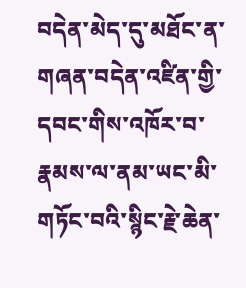བདེན་མེད་དུ་མཐོང་ན་གཞན་བདེན་འཛིན་གྱི་དབང་གིས་འཁོར་བ་རྣམས་ལ་ནམ་ཡང་མི་གཏོང་བའི་སྙིང་རྗེ་ཆེན་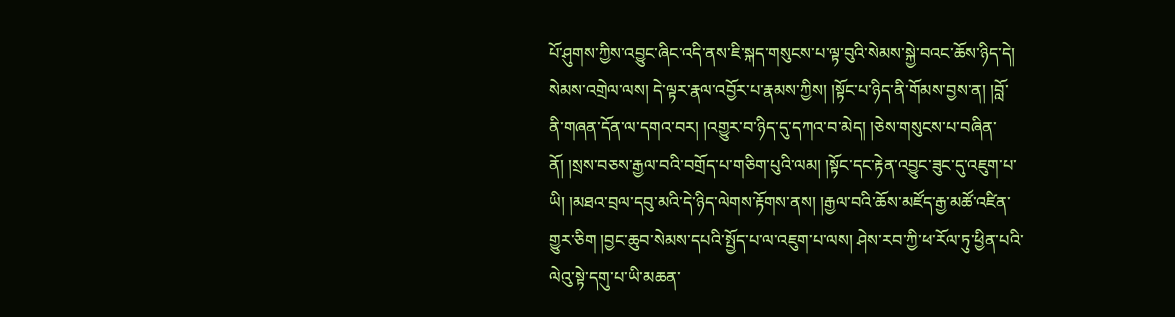པོ་ཤུགས་ཀྱིས་འབྱུང་ཞིང་འདི་ནས་ཇི་སྐད་གསུངས་པ་ལྟ་བུའི་སེམས་སྐྱེ་བའང་ཆོས་ཉིད་དེ། སེམས་འགྲེལ་ལས། དེ་ལྟར་རྣལ་འབྱོར་པ་རྣམས་ཀྱིས། །སྟོང་པ་ཉིད་ནི་གོམས་བྱས་ན། །བློ་ནི་གཞན་དོན་ལ་དགའ་བར། །འགྱུར་བ་ཉིད་དུ་དཀའ་བ་མེད། །ཅེས་གསུངས་པ་བཞིན་ནོ། །སྲས་བཅས་རྒྱལ་བའི་བགྲོད་པ་གཅིག་པུའི་ལམ། །སྟོང་དང་རྟེན་འབྱུང་ཟུང་དུ་འཇུག་པ་ཡི། །མཐའ་བྲལ་དབུ་མའི་དེ་ཉིད་ལེགས་རྟོགས་ནས། །རྒྱལ་བའི་ཆོས་མཛོད་རྒྱ་མཚོ་འཛིན་གྱུར་ཅིག །བྱང་ཆུབ་སེམས་དཔའི་སྤྱོད་པ་ལ་འཇུག་པ་ལས། ཤེས་རབ་ཀྱི་ཕ་རོལ་ཏུ་ཕྱིན་པའི་ལེའུ་སྟེ་དགུ་པ་ཡི་མཆན་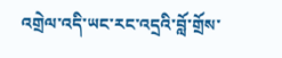འགྲེལ་འདི་ཡང་རང་འདྲའི་བློ་གྲོས་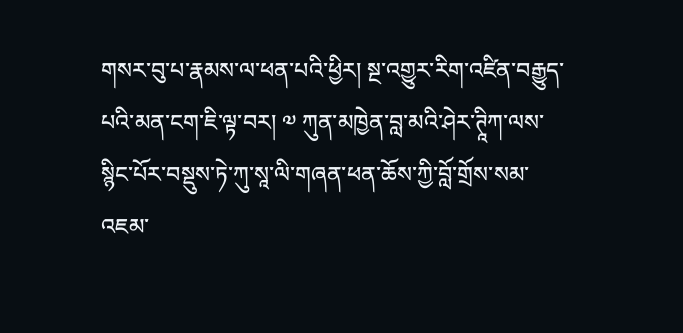གསར་བུ་པ་རྣམས་ལ་ཕན་པའི་ཕྱིར། སྔ་འགྱུར་རིག་འཛིན་བརྒྱུད་པའི་མན་ངག་ཇི་ལྟ་བར། ༧ ཀུན་མཁྱེན་བླ་མའི་ཤེར་ཊཱིཀ་ལས་སྙིང་པོར་བསྡུས་ཏེ་ཀུ་སཱ་ལི་གཞན་ཕན་ཆོས་ཀྱི་བློ་གྲོས་སམ་འཇམ་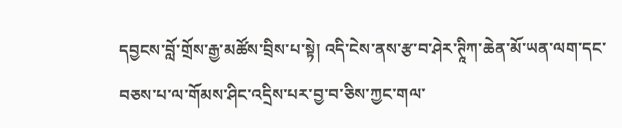དབྱངས་བློ་གྲོས་རྒྱ་མཚོས་བྲིས་པ་སྟེ། འདི་ངེས་ནས་རྩ་བ་ཤེར་ཊཱིཀ་ཆེན་མོ་ཡན་ལག་དང་བཅས་པ་ལ་གོམས་ཤིང་འདྲིས་པར་བྱ་བ་ཅིས་ཀྱང་གལ་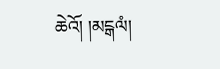ཆེའོ། །མངྒལཾ།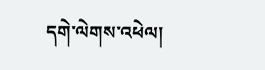དགེ་ལེགས་འཕེལ།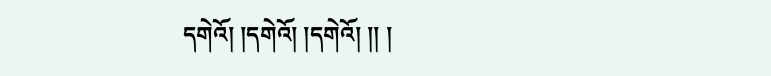དགེའོ། །དགེའོ། །དགེའོ། །། །